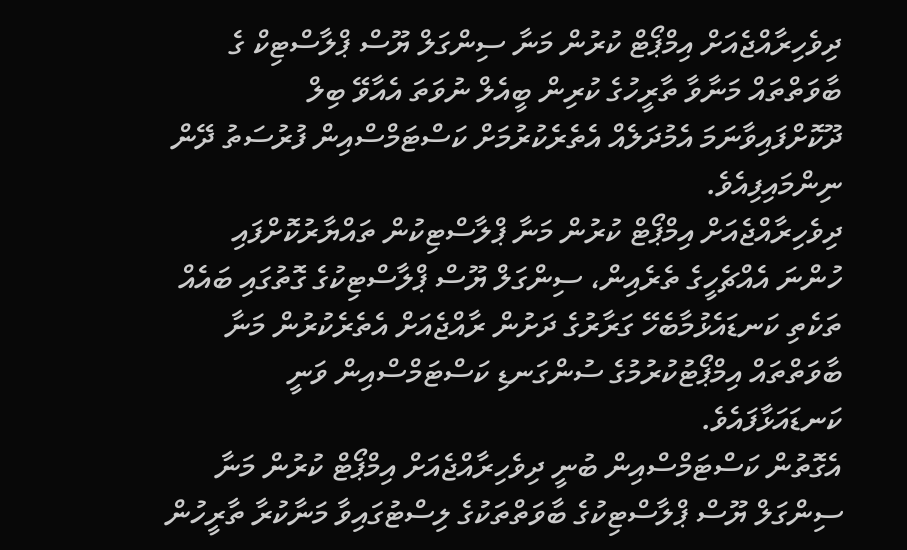ދިވެހިރާއްޖެއަށް އިމްޕޯޓް ކުރުން މަނާ ސިންގަލް ޔޫސް ޕްލާސްޓިކް ގެ ބާވަތްތައް މަނާވާ ތާރީހުގެ ކުރިން ބީއެލް ނުވަތަ އެއާވޭ ބިލް ދޫކޮށްފައިވާނަމަ އެމުދަލެއް އެތެރެކުރުމަށް ކަސްޓަމްސްއިން ފުރުސަތު ދޭން ނިންމައިފިއެވެ.
ދިވެހިރާއްޖެއަށް އިމްޕޯޓް ކުރުން މަނާ ޕްލާސްޓިކުން ތައްޔާރުކޮށްފައި ހުންނަ އެއްޗެހީގެ ތެރެއިން، ސިންގަލް ޔޫސް ޕްލާސްޓިކުގެ ގޮތުގައި ބައެއް ތަކެތި ކަނޑައެޅުމާބެހޭ ގަރާރުގެ ދަށުން ރާއްޖެއަށް އެތެރެކުރުން މަނާ ބާވަތްތައް އިމްޕޯޓުކުރުމުގެ ސުންގަނޑި ކަސްޓަމްސްއިން ވަނީ ކަނޑައަޅާފައެވެ.
އެގޮތުން ކަސްޓަމްސްއިން ބުނީ ދިވެހިރާއްޖެއަށް އިމްޕޯޓް ކުރުން މަނާ ސިންގަލް ޔޫސް ޕްލާސްޓިކުގެ ބާވަތްތަކުގެ ލިސްޓުގައިވާ މަނާކުރާ ތާރީހުން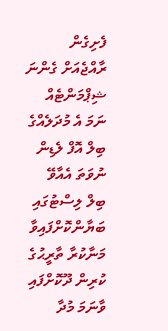ފެށިގެން ރާއްޖެއަށް ގެންނަ ޝިޕްމަންޓެއް ނަމަ އެ މުދަލެއްގެ ބިލް އޮފް ލެޑިން ނުވަތަ އެއާވޭ ބިލް ލިސްޓުގައި ބަޔާންކޮށްފައިވާ މަނާކުރާ ތާރީޙުގެ ކުރިން ދޫކޮށްފައި ވާނަމަ މުދާ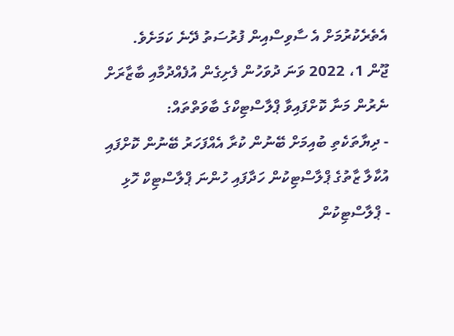އެތެރެކުރުމަށް އެ ސާވިސްއިން ފުރުސަތު ދޭނެ ކަމަށެވެ.
ޖޫން 1، 2022 ވަނަ ދުވަހުން ފެށިގެން އުފެއްދުމާއި ބާޒާރަށް ނެރުން މަނާ ކޮށްފައިވާ ޕްލާސްޓިކްގެ ބާވަތްތައް:
- ދިޔާތަކެތި ބުއިމަށް ބޭނުން ކުރާ އެއްފަހަރު ބޭނުން ކޮށްފައި އުކާލާ ޒާތުގެ ޕްލާސްޓިކުން ހަދާފައި ހުންނަ ޕްލާސްޓިކް ހޮޅި
- ޕްލާސްޓިކުން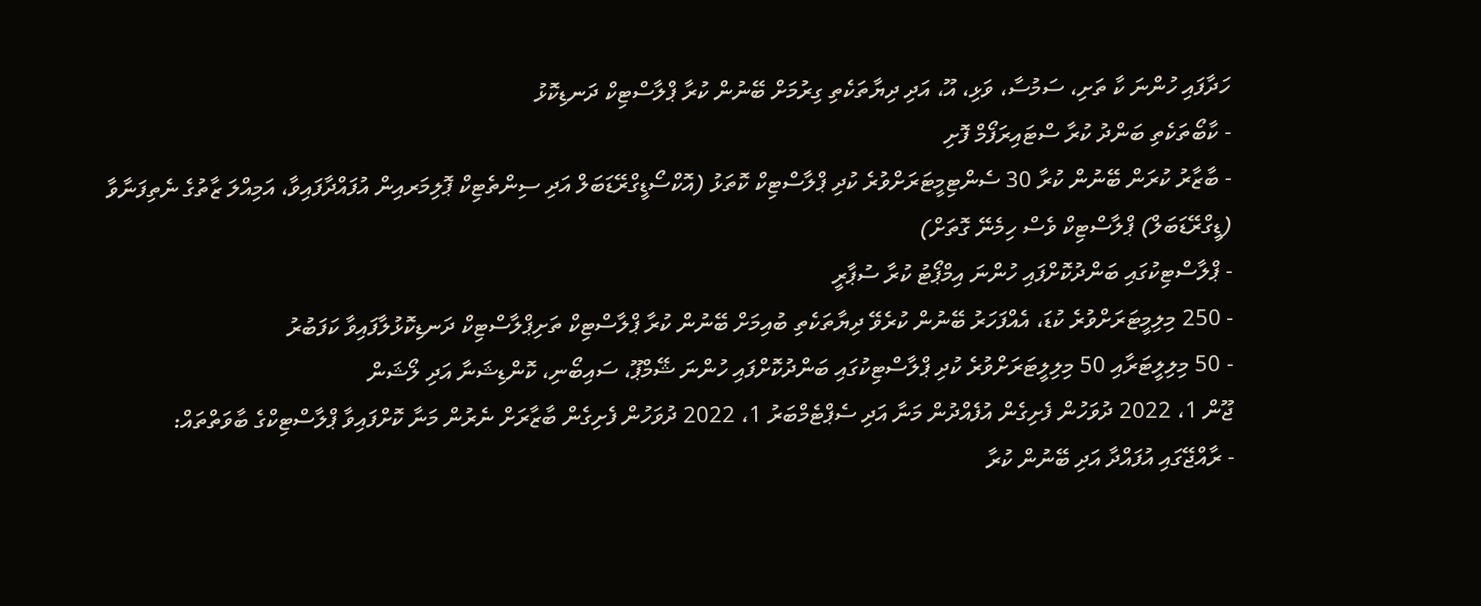ހަދާފައި ހުންނަ ކާ ތަށި، ސަމުސާ، ވަޅި، އޫ، އަދި ދިޔާތަކެތި ގިރުމަށް ބޭނުން ކުރާ ޕްލާސްޓިކް ދަނޑިކޮޅު
- ކާބޯތަކެތި ބަންދު ކުރާ ސްޓައިރަފޯމް ފޮށި
- ބާޒާރު ކުރަން ބޭނުން ކުރާ 30 ސެންޓިމީޓަރަށްވުރެ ކުދި ޕްލާސްޓިކް ކޮތަޅު (އޮކްސޯޑީގްރޭޑަބަލް އަދި ސިންތެޓިކް ޕޮލިމަރއިން އުފައްދާފައިވާ، އަމިއްލަ ޒާތުގެ ނެތިފަނާވާ (ޑީގްރޭޑަބަލް) ޕްލާސްޓިކް ވެސް ހިމެނޭ ގޮތަށް)
- ޕްލާސްޓިކުގައި ބަންދުކޮށްފައި ހުންނަ އިމްޕޯޓު ކުރާ ސުޕާރީ
- 250 މިލިމީޓަރަށްވުރެ ކުޑަ، އެއްފަހަރު ބޭނުން ކުރެވޭ ދިޔާތަކެތި ބުއިމަށް ބޭނުން ކުރާ ޕްލާސްޓިކް ތަށިޕްލާސްޓިކް ދަނޑިކޮޅުލާފައިވާ ކަފަބުރު
- 50 މިލިލީޓަރާއި 50 މިލިލީޓަރަށްވުރެ ކުދި ޕްލާސްޓިކުގައި ބަންދުކޮށްފައި ހުންނަ ޝޭމްޕޫ، ސައިބޯނި، ކޮންޑިޝަނާ އަދި ލޯޝަން
ޖޫން 1، 2022 ދުވަހުން ފެށިގެން އުފެއްދުން މަނާ އަދި ސެޕްޓެމްބަރު 1، 2022 ދުވަހުން ފެށިގެން ބާޒާރަށް ނެރުން މަނާ ކޮށްފައިވާ ޕްލާސްޓިކްގެ ބާވަތްތައް:
- ރާއްޖޭގައި އުފައްދާ އަދި ބޭނުން ކުރާ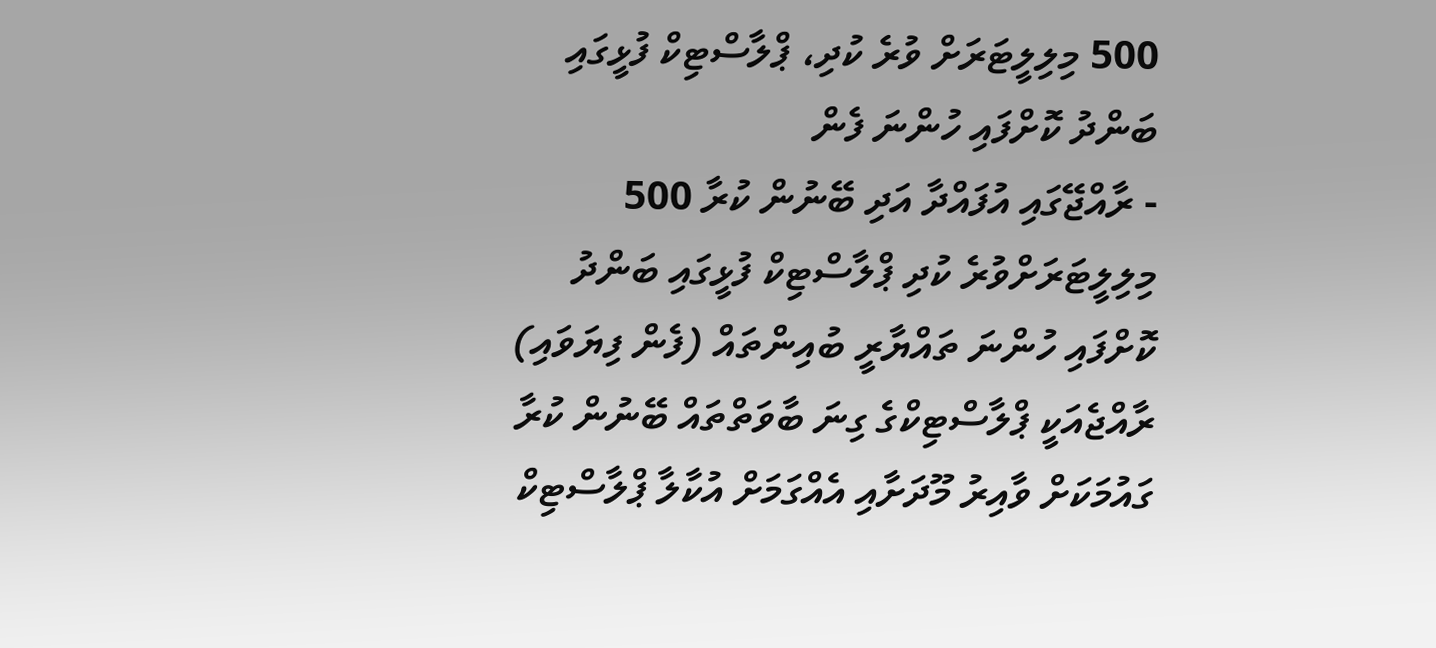500 މިލިލީޓަރަށް ވުރެ ކުދި، ޕްލާސްޓިކް ފުޅީގައި ބަންދު ކޮށްފައި ހުންނަ ފެން
- ރާއްޖޭގައި އުފައްދާ އަދި ބޭނުން ކުރާ 500 މިލިލީޓަރަށްވުރެ ކުދި ޕްލާސްޓިކް ފުޅީގައި ބަންދު ކޮށްފައި ހުންނަ ތައްޔާރީ ބުއިންތައް (ފެން ފިޔަވައި)
ރާއްޖެއަކީ ޕްލާސްޓިކްގެ ގިނަ ބާވަތްތައް ބޭނުން ކުރާ ގައުމަކަށް ވާއިރު މޫދަށާއި އެއްގަމަށް އުކާލާ ޕްލާސްޓިކް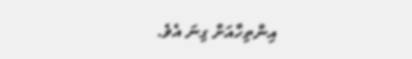އިންތިހާއަށް ގިނަ އެވެ.